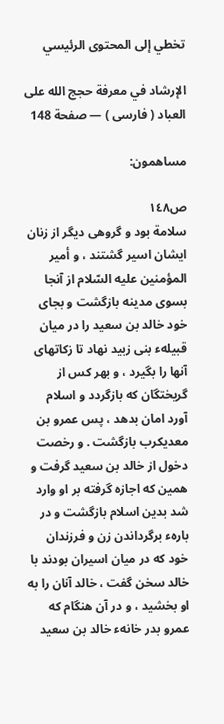تخطي إلى المحتوى الرئيسي

الإرشاد في معرفة حجج الله على العباد ( فارسى ) — صفحة 148

مساهمون:

ص١٤٨
سلامة بود و گروهى ديگر از زنان ايشان اسير گشتند ، و أمير المؤمنين عليه السّلام از آنجا بسوى مدينه بازگشت و بجاى خود خالد بن سعيد را در ميان قبيلهء بنى زبيد نهاد تا زكاتهاى آنها را بگيرد ، و بهر كس از گريختگان كه بازگردد و اسلام آورد امان بدهد ، پس عمرو بن معديكرب بازگشت . و رخصت دخول از خالد بن سعيد گرفت و همين كه اجازه گرفته بر او وارد شد بدين اسلام بازگشت و در بارهء برگرداندن زن و فرزندان خود كه در ميان اسيران بودند با خالد سخن گفت ، خالد آنان را به او بخشيد ، و در آن هنگام كه عمرو بدر خانهء خالد بن سعيد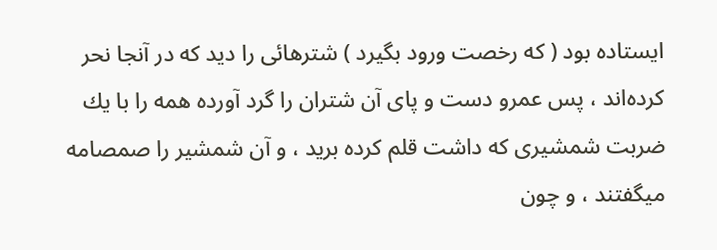ايستاده بود ( كه رخصت ورود بگيرد ) شترهائى را ديد كه در آنجا نحر كرده‌اند ، پس عمرو دست و پاى آن شتران را گرد آورده همه را با يك ضربت شمشيرى كه داشت قلم كرده بريد ، و آن شمشير را صمصامه ميگفتند ، و چون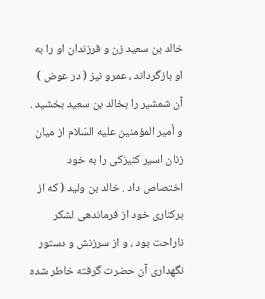خالد بن سعيد زن و فرزندان او را به او بازگرداند ، عمرو نيز ( در عوض ) آن شمشير را بخالد بن سعيد بخشيد . و أمير المؤمنين عليه السّلام از ميان زنان اسير كنيزكى را به خود اختصاص داد . خالد بن وليد ( كه از بركنارى خود از فرماندهى لشكر ناراحت بود ، و از سرزنش و دستور نگهدارى آن حضرت گرفته خاطر شده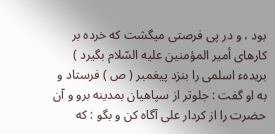بود ، و در پى فرصتى ميگشت كه خرده بر كارهاى أمير المؤمنين عليه السّلام بگيرد ) بريدهء اسلمى را بنزد پيغمبر ( ص ) فرستاد و به او گفت : جلوتر از سپاهيان بمدينه برو و آن حضرت را از كردار على آگاه كن و بگو : كه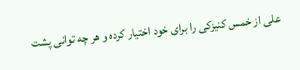على از خمس كنيزكى را براى خود اختيار كرده و هر چه توانى پشت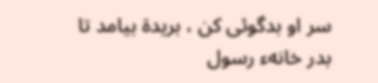سر او بدگوئى كن ، بريدة بيامد تا بدر خانهء رسول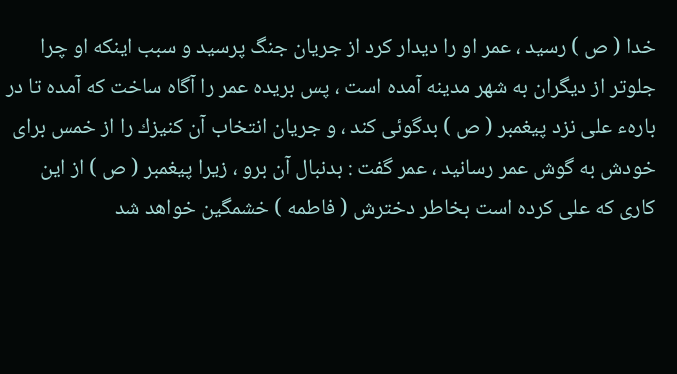خدا ( ص ) رسيد ، عمر او را ديدار كرد از جريان جنگ پرسيد و سبب اينكه او چرا جلوتر از ديگران به شهر مدينه آمده است ، پس بريده عمر را آگاه ساخت كه آمده تا در بارهء على نزد پيغمبر ( ص ) بدگوئى كند ، و جريان انتخاب آن كنيزك را از خمس براى خودش به گوش عمر رسانيد ، عمر گفت : بدنبال آن برو ، زيرا پيغمبر ( ص ) از اين كارى كه على كرده است بخاطر دخترش ( فاطمه ) خشمگين خواهد شد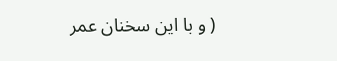( و با اين سخنان عمر